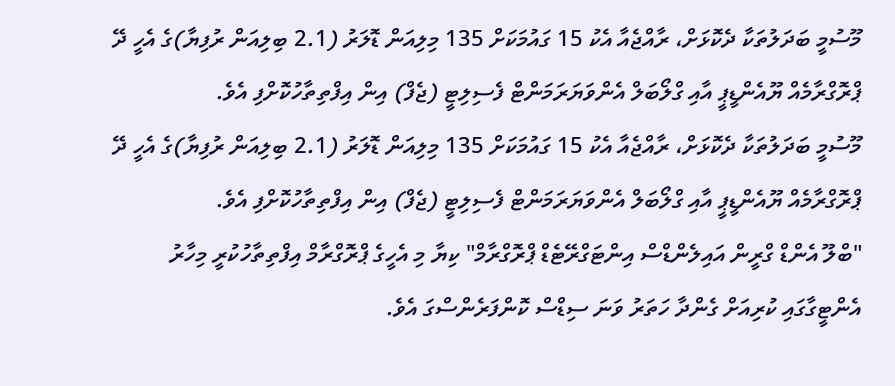މޫސުމީ ބަދަލުތަކާ ދެކޮޅަށް، ރާއްޖެއާ އެކު 15 ގައުމަކަށް 135 މިލިއަން ޑޮލަރު (2.1 ބިލިއަން ރުފިޔާ)ގެ އެހީ ދޭ ޕްރޮގްރާމެއް ޔޫއެންޑީޕީ އާއި ގްލޯބަލް އެންވަޔަރަމަންޓް ފެސިލިޓީ (ޖެފް) އިން އިފްތިތާހުކޮށްފި އެވެ.
މޫސުމީ ބަދަލުތަކާ ދެކޮޅަށް، ރާއްޖެއާ އެކު 15 ގައުމަކަށް 135 މިލިއަން ޑޮލަރު (2.1 ބިލިއަން ރުފިޔާ)ގެ އެހީ ދޭ ޕްރޮގްރާމެއް ޔޫއެންޑީޕީ އާއި ގްލޯބަލް އެންވަޔަރަމަންޓް ފެސިލިޓީ (ޖެފް) އިން އިފްތިތާހުކޮށްފި އެވެ.
"ބްލޫ އެންޑް ގްރީން އައިލެންޑްސް އިންޓަގްރޭޓެޑް ޕްރޮގްރާމް" ކިޔާ މި އެހީގެ ޕްރޮގްރާމް އިފްތިތާހުކުރީ މިހާރު އެންޓީގާގައި ކުރިއަށް ގެންދާ ހަތަރު ވަނަ ސިޑްސް ކޮންފަރެންސްގަ އެވެ.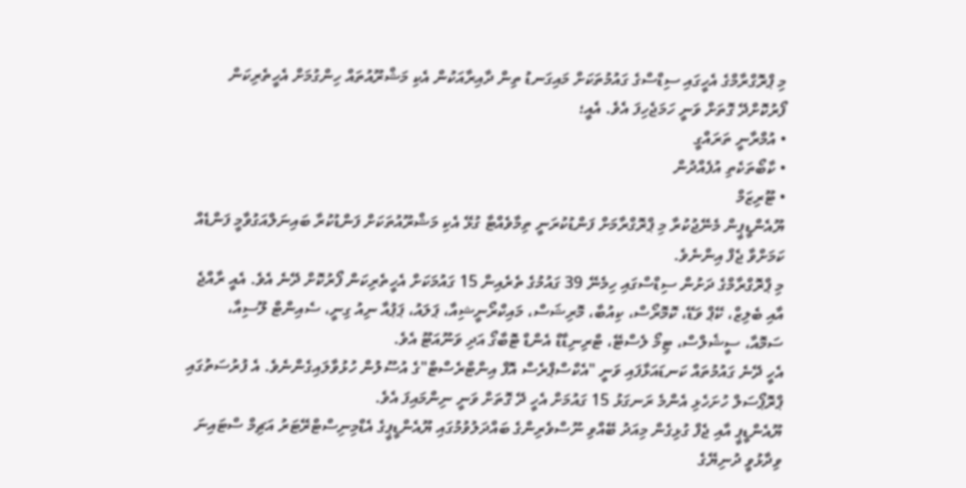މި ޕްރޮގްރާމްގެ އެހީގައި ސިޑްސްގެ ގައުމުތަކަށް މައިގަނޑު ތިން ދާއިރާއަކުން އެކި މަޝްރޫއުތައް ހިންގުމަށް އެހީތެރިކަން ފޯރުކޮށްދޭ ގޮތަށް ވަނީ ހަމަޖެހިފަ އެވެ. އެއީ؛
• އުމްރާނީ ތަރައްގީ
• ކާބޯތަކެތި އުފެއްދުން
• ޓޫރިޒަމް
ޔޫއެންޑީޕީން މެނޭޖުކުރާ މި ޕްރޮގްރާމަށް ފަންޑުކުރަނީ ތިމާވެއްޓާ ގުޅޭ އެކި މަޝްރޫއުތަކަށް ފަންޑުކުރާ ބައިނަލްއަގުވާމީ ފަންޑެއް ކަމަށްވާ ޖެފް އިންނެވެ.
މި ޕްރޮގްރާމްގެ ދަށުން ސިޑްސްގައި ހިމެނޭ 39 ގައުމުގެ ތެރެއިން 15 ގައުމަކަށް އެހީތެރިކަން ފޯރުކޮށް ދޭނެ އެވެ. އެއީ ރާއްޖެ އާއި ބެލިޒް، ކޭޕް ވަޑޭ، ކޮމޮރޯސް، ކިއުބާ، މޮރިޝަސް، މައިކްރޯނީޝިއާ، ޕަލައު، ޕަޕުއާ ނިއު ގިނީ، ސެއިންޓް ލޫސިއާ، ސަމޮއާ، ސީޝެލްސް، ޓިމޯ ލެސްޓޭ، ޓްރިނިޑާޑް އެންޑް ޓޮބާގޯ އަދި ވަނޫއަޓޫ އެވެ.
އެހީ ދޭނެ ގައުމުތައް ކަނޑައަޅާފައި ވަނީ "އެކްސްޕްރެސް އޮފް އިންޓްރެސްޓް"ގެ އުސޫލުން ހުޅުވާލައިގެންނެވެ. އެ ފުރުސަތުގައި ޕްރޮޕޯސަލް ހުށަހެޅި އެންމެ ރަނގަޅު 15 ގައުމަށް އެހީ ދޭ ގޮތަށް ވަނީ ނިންމައިފަ އެވެ.
ޔޫއެންޑީޕީ އާއި ޖެފް ގުޅިގެން މިއަދު ބޭއްވި ނޫސްވެރިންގެ ބައްދަލުވުމުގައި ޔޫއެންޑީޕީގެ އެޑްމިނިސްޓްރޭޓަރު އަޗިމް ސްޓައިނަ ވިދާޅުވީ ދުނިޔޭގެ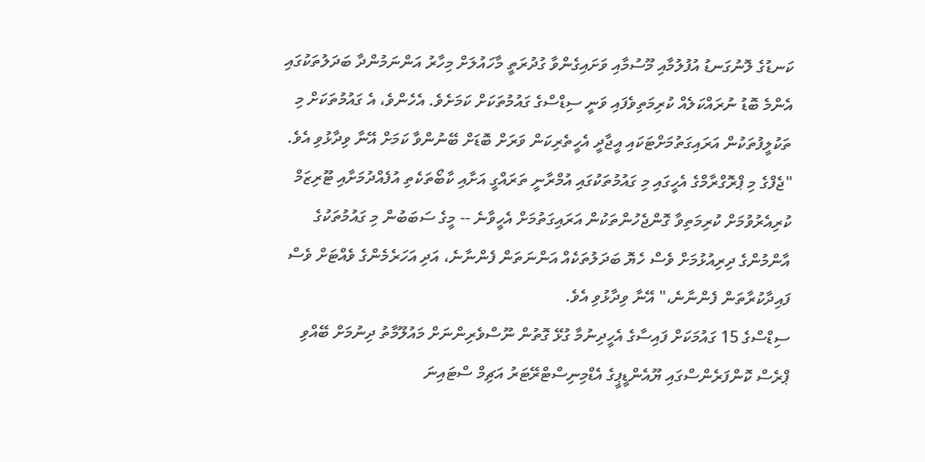ކަނޑުގެ ލޮނުގަނޑު އުފުލުމާއި މޫސުމާއި ވަށައިގެންވާ ގުދުރަތީ މާހައުލަށް މިހާރު އަންނަމުންދާ ބަދަލުތަކުގައި އެންމެ ބޮޑު ނުރައްކަލެއް ކުރިމަތިވެފައި ވަނީ ސިޑްސްގެ ގައުމުތަކަށް ކަމަށެވެ. އެހެންވެ، އެ ގައުމުތަކަށް މި ތަކުލީފުތަކުން އަރައިގަތުމަށްޓަކައި އީޖާދީ އެހީތެރިކަން ވަރަށް ބޮޑަށް ބޭނުންވާ ކަމަށް އޭނާ ވިދާޅުވި އެވެ.
"ޖެފްގެ މި ޕްރޮގްރާމްގެ އެހީގައި މި ގައުމުތަކުގައި އުމްރާނީ ތަރައްގީ އަށާއި ކާބޯތަކެތި އުފެއްދުމަށާއި ޓޫރިޒަމް ކުރިއެރުވުމަށް ކުރިމަތިވާ ގޮންޖެހުންތަކުން އަރައިގަތުމަށް އެހީވާނެ -- މީގެ ސަބަބުން މި ގައުމުތަކުގެ އާންމުންގެ ދިރިއުޅުމަށް ވެސް ހެޔޮ ބަދަލުތަކެއް އަންނަތަން ފެންނާނެ، އަދި އަހަރެމެންގެ ވެއްޓަށް ވެސް ފައިދާކުރާތަން ފެންނާނެ،" އޭނާ ވިދާޅުވި އެވެ.
ސިޑްސްގެ 15 ގައުމަކަށް ފައިސާގެ އެހީދިނުމާ ގުޅޭ ގޮތުން ނޫސްވެރިންނަށް މައުލޫމާތު ދިނުމަށް ބޭއްވި ޕްރެސް ކޮންފަރެންސްގައި ޔޫއެންޑީޕީގެ އެޑްމިނިސްޓްރޭޓަރު އަޗިމް ސްޓައިނަ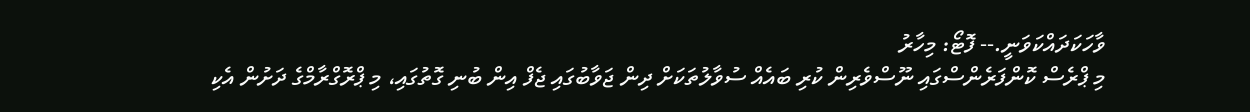ވާހަކަދައްކަވަނީ.-- ފޮޓޯ: މިހާރު
މި ޕްރެސް ކޮންފަރެންސްގައި ނޫސްވެރިން ކުރި ބައެއް ސުވާލުތަކަށް ދިން ޖަވާބުގައި ޖެފް އިން ބުނި ގޮތުގައި، މި ޕްރޮގްރާމްގެ ދަށުން އެކި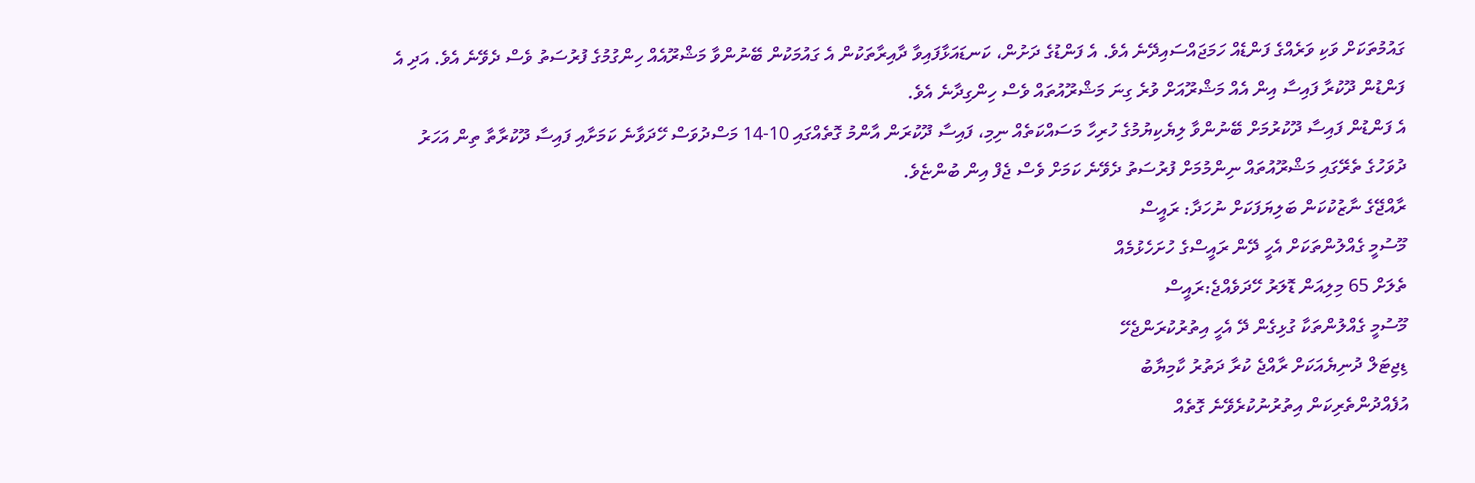ގައުމުތަކަށް ވަކި ވަރެއްގެ ފަންޑެއް ހަމަޖައްސައިދޭނެ އެވެ. އެ ފަންޑުގެ ދަށުން، ކަނޑައަޅާފައިވާ ދާއިރާތަކުން އެ ގައުމަކުން ބޭނުންވާ މަޝްރޫއެއް ހިންގުމުގެ ފުރުސަތު ވެސް ދެވޭނެ އެވެ. އަދި އެ ފަންޑުން ދޫކުރާ ފައިސާ އިން އެއް މަޝްރޫއަށް ވުރެ ގިނަ މަޝްރޫއުތައް ވެސް ހިންގިދާނެ އެވެ.
އެ ފަންޑުން ފައިސާ ދޫކުރުމަށް ބޭނުންވާ ލިޔެކިޔުމުގެ ހުރިހާ މަސައްކަތެއް ނިމި، ފައިސާ ދޫކުރަން އާންމު ގޮތެއްގައި 10-14 މަސްދުވަސް ހޭދަވާނެ ކަމަށާއި ފައިސާ ދޫކުރާތާ ތިން އަހަރު ދުވަހުގެ ތެރޭގައި މަޝްރޫއުތައް ނިންމުމަށް ފުރުސަތު ދެވޭނެ ކަމަށް ވެސް ޖެފް އިން ބުންޏެވެ.
ރާއްޖޭގެ ނާޒުކުކަން ބަލިޔަފަކަށް ނުހަދާ: ރައީސް
މޫސުމީ ގެއްލުންތަކަށް އެހީ ދޭން ރައީސްގެ ހުށަހެޅުމެއް
ތެލަށް 65 މިލިއަން ޑޮލަރު ހޭދަވެއްޖެ:ރައީސް
މޫސުމީ ގެއްލުންތަކާ ގުޅިގެން ދޭ އެހީ އިތުރުކުރަންޖެހޭ
ޑިޖިޓަލް ދުނިޔެއަކަށް ރާއްޖެ ކުރާ ދަތުރު ކާމިޔާބު
އުފެއްދުންތެރިކަން އިތުރުނުކުރެވޭނެ ގޮތެއް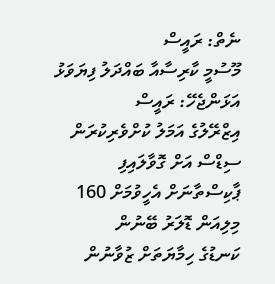ނެތް: ރައީސް
މޫސުމީ ކާރިސާއާ ބައްދަލު ފިޔަވަޅު އަޅަންޖެހޭ: ރައީސް
އިޒްރޭލުގެ އަމަލު ކުށްވެރިކުރަން ސިޑްސް އަށް ގޮވާލައިފި
ޕާކިސްތާނަށް އެހީވުމަށް 160 މިލިއަން ޑޮލަރު ބޭނުން
ކަނޑުގެ ހިމާޔަތަށް ޒުވާނުން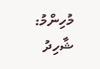މުހިންމު: ޝާހިދު